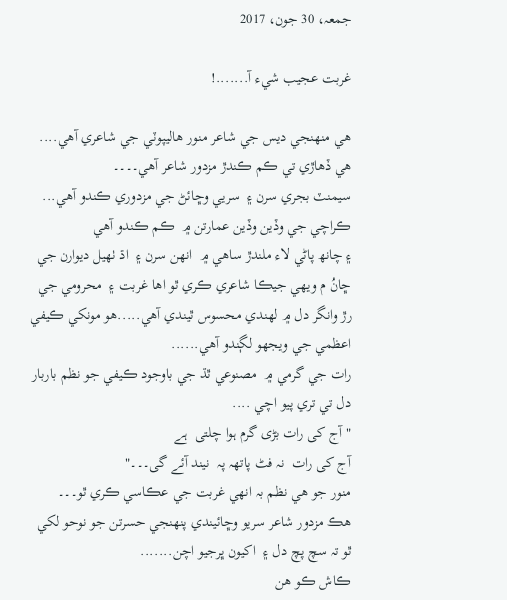جمعہ، 30 جون، 2017

غربت عجيب شيء آ.......!

ھي منھنجي ديس جي شاعر منور ھاليپوٽي جي شاعري آھي.... ھي ڏھاڙي تي ڪم ڪندڙ مزدور شاعر آھي۔۔۔۔
سيمنٽ بجري سرن ۽  سريي وڇائڻ جي مزدوري ڪندو آھي... ڪراچي جي وڏين وڏين عمارتن ۾  ڪم ڪندو آھي
۽ چانھ پاڻي لاء ملندڙ ساھي ۾  انھن سرن ۽  اڌ ٺھيل ديوارن جي ڇانُ م ويھي جيڪا شاعري ڪري ٿو اھا غربت ۽  محرومي جي رڙ وانگر دل ۾ لھندي محسوس ٿيندي آھي.....ھو مونکي ڪیفي اعظمي جي ويجھو لڳندو آھي......
رات جي گرمي ۾  مصنوعي ٿڌ جي باوجود ڪيفي جو نظم باربار دل تي تري پيو اچي ....
"آج کی رات بڑی گرم ہوا چلتی  ہے
آج کی رات  نہ فٹ پاتھہ پہ  نیند آئے گی۔۔۔"
منور جو ھي نظم بہ انھي غربت جي عڪاسي ڪري ٿو۔۔۔
ھڪ مزدور شاعر سريو وڇائیندي پنھنجي حسرتن جو نوحو لکي ٿو تہ سچ پچ دل ۽  اکيون ڀرجيو اچن.......
ڪاش ڪو ھن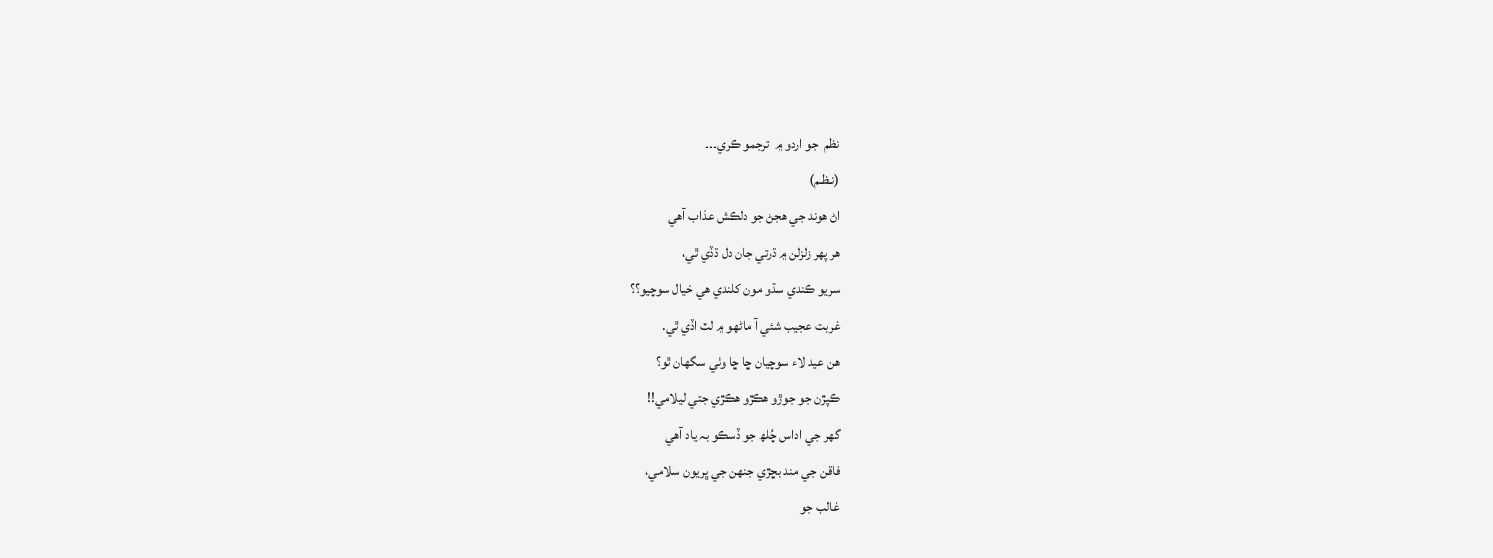نظم  جو اردو ۾  ترجمو ڪري۔۔۔
(نـظـم)
اڻ هوند جي هجڻ جو دلڪش عذاب آهي
هر پهر زلزلن ۾ ڌرتي جان دل ڌڏي ٿي،
سريو ڪندي سڌو مون کلندي هي خيال سوچيو؟؟
غربت عجيب شئي آ ماڻهو ۾ لٽ اڏي ٿي.
هن عيد لاء سوچيان ڇا ڇا وٺي سگهان ٿو؟
ڪپڙن جو جوڙو هڪڙو هڪڙي جتي ليلامي!!
گهر جي اداس چُلھ جو ڏسڪو بہ ياد آهي
فاقن جي مند بڇڙي جنهن جي ڀريون سلامي،
غالب جو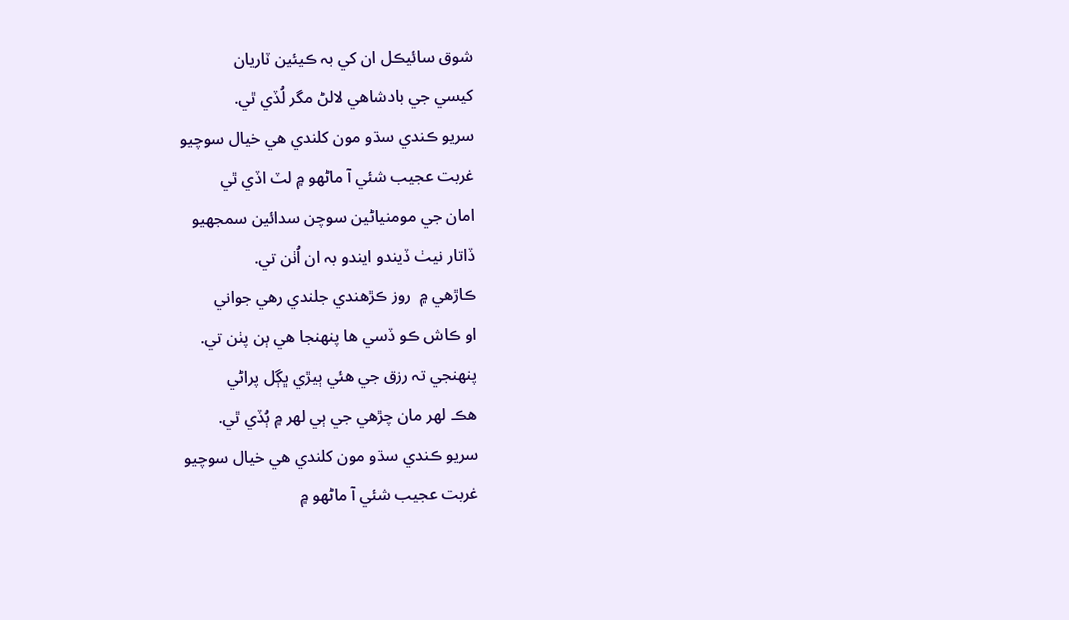شوق سائيڪل ان کي بہ ڪيئين ٽاريان
کيسي جي بادشاهي لالڻ مگر لُڏي ٿي.
سريو ڪندي سڌو مون کلندي هي خيال سوچيو
غربت عجيب شئي آ ماڻهو ۾ لٽ اڏي ٿي
امان جي مومنياڻين سوچن سدائين سمجهيو
ڏاتار نيٺ ڏيندو ايندو بہ ان اُٺن تي.
ڪاڙهي ۾  روز ڪڙهندي جلندي رهي جواني
او ڪاش ڪو ڏسي ها پنهنجا هي ٻن پٺن تي.
پنهنجي تہ رزق جي هئي ٻيڙي ڀڳل پراڻي
هڪ لهر مان چڙهي جي ٻي لهر ۾ ٻُڏي ٿي.
سريو ڪندي سڌو مون کلندي هي خيال سوچيو
غربت عجيب شئي آ ماڻهو ۾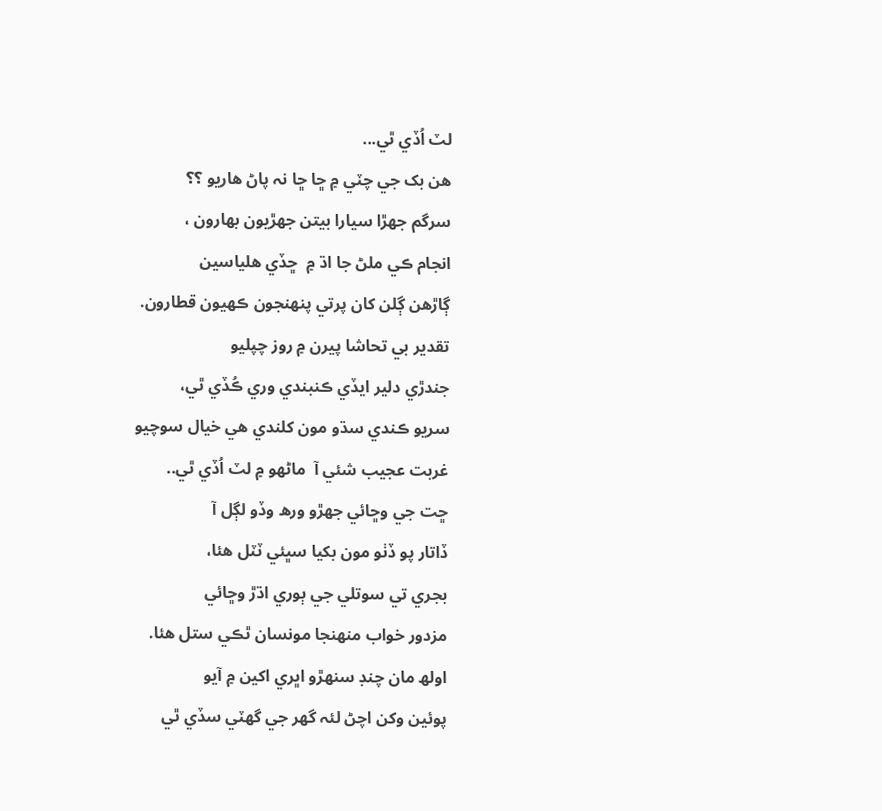لٽ اُڏي ٿي...
هن بک جي چٽي ۾ ڇا ڇا نہ پاڻ هاريو ؟؟
سرگم جهڙا سيارا بيتن جهڙيون بهارون ،
انجام ڪي ملڻ جا اڌ ۾  ڇڏي هلياسين
ڳاڙهن ڳلن کان پرتي پنهنجون ڪهيون قطارون.
تقدير بي تحاشا پيرن ۾ روز چپليو
جندڙي دلير ايڏي ڪنبندي وري ڪُڏي ٿي،
سريو ڪندي سڌو مون کلندي هي خيال سوچيو
غربت عجيب شئي آ  ماڻهو ۾ لٽ اُڏي ٿي..
ڇت جي وڇائي جهڙو ورھ وڏو لڳل آ
ڏاتار پو ڏٺو مون بکيا سڀئي ٽٽل هئا،
بجري تي سوتلي جي ٻوري اڌڙ وڇائي
مزدور خواب منهنجا مونسان ٿڪي ستل هئا.
اولھ مان چنڊ سنهڙو اڀري اکين ۾ آيو
پوئين وکن اچڻ لئہ گهر جي گهٽي سڏي ٿي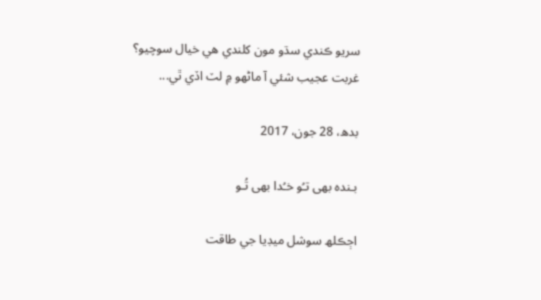سريو ڪندي سڌو مون کلندي هي خيال سوچيو؟
غربت عجيب شئي آ ماڻهو ۾ لٽ اڏي ٿي...

بدھ، 28 جون، 2017

بـندہ بھی تـُو خـُدا بھی تُـو

اڄڪلھ سوشل ميڊيا جي طاقت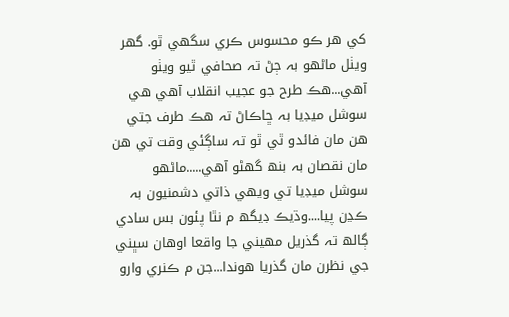کي ھر ڪو محسوس ڪري سگھي ٿو. گھر ويٺل ماڻھو بہ ڄڻ تہ صحافي ٿيو ويٺو آھي...ھڪ طرح جو عجيب انقلاب آھي ھي سوشل ميڊيا بہ ڇاڪاڻ تہ ھڪ طرف جتي ھن مان فائدو ٿي ٿو تہ ساڳئي وقت تي ھن مان نقصان بہ بنھ گھڻو آھي.....ماڻھو سوشل ميڊيا تي ويھي ذاتي دشمنيون بہ ڪڍن پيا....وڌيڪ ڊيگھ م نٿا پئون بس سادي ڳالھ تہ گذريل مھيني جا واقعا اوھان سڀني جي نظرن مان گذريا ھوندا...جن م ڪنري وارو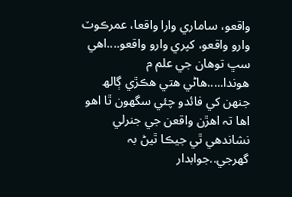واقعو، ساماري وارا واقعا، عمرڪوٽ وارو واقعو، کپري وارو واقعو....اھي سڀ توھان جي علم م ھوندا.....ھاڻي ھتي ھڪڙي ڳالھ جنھن کي فائدو چئي سگھون ٿا اھو اھا تہ اھڙن واقعن جي جنرلي نشاندھي ٿي جيڪا ٿيڻ بہ گھرجي..جوابدار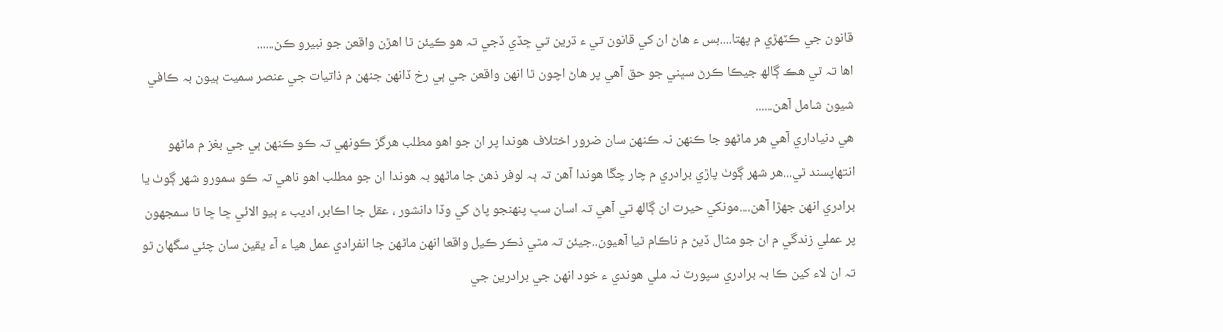قانون جي ڪٽھڙي م پھتا....بس ء ھاڻ ان کي قانون تي ء ڌرين تي ڇڏي ڏجي تہ ھو ڪيئن ٿا اھڙن واقعن جو نبيرو ڪن......
اھا تہ ٿي ھڪ ڳالھ جيڪا ڪرڻ سڀني جو حق آھي پر ھاڻ اچون ٿا انھن واقعن جي ٻي رخ ڏانھن جنھن م ذاتيات جي عنصر سميت ٻيون بہ ڪافي شيون شامل آھن......
ھي دنياداري آھي ھر ماڻھو جا ڪنھن نہ ڪنھن سان ضرور اختلاف ھوندا پر ان جو اھو مطلب ھرگز ڪونھي تہ ڪو ڪنھن ٻي جي بغز م ماڻھو انتھاپسند ٿي...ھر شھر ڳوٺ پاڙي برادري م چار چڱا ھوندا آھن تہ ٻہ لوفر ذھن جا ماڻھو بہ ھوندا ان جو مطلب اھو ناھي تہ ڪو سمورو شھر ڳوٺ يا برادري انھن جھڙا آھن....مونکي حيرت ان ڳالھ تي آھي تہ اسان سڀ پنھنجو پاڻ کي وڏا دانشور ، عقل جا اڪابر، اديب ء ٻيو الائي ڇا ڇا ٿا سمجھون پر عملي زندگي م ان جو مثال ڏيڻ م ناڪام ٿيا آھيون..جيئن تہ مٿي ذڪر ڪيل واقعا انھن ماڻھن جا انفرادي عمل ھيا ء آء يقين سان چئي سگھان ٿو تہ ان لاء کين ڪا بہ برادري سپورٽ نہ ملي ھوندي ء خود انھن جي برادرين جي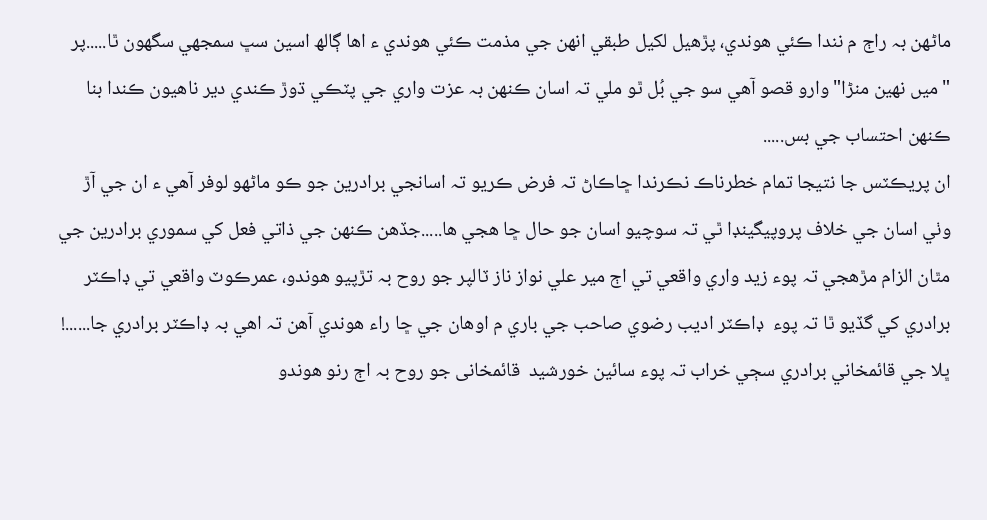ماڻھن بہ راڄ م نندا ڪئي ھوندي، پڙھيل لکيل طبقي انھن جي مذمت ڪئي ھوندي ء اھا ڳالھ اسين سڀ سمجھي سگھون ٿا.....پر "میں نھین منڑا" وارو قصو آھي سو جي بُل ٿو ملي تہ اسان ڪنھن بہ عزت واري جي پٽڪي ڌوڙ ڪندي دير ناھيون ڪندا بنا ڪنھن احتساب جي بس.....
ان پريڪٽس جا نتيجا تمام خطرناڪ نڪرندا ڇاڪاڻ تہ فرض ڪريو تہ اسانجي برادرين جو ڪو ماڻھو لوفر آھي ء ان جي آڙ وٺي اسان جي خلاف پروپيگينڊا ٿي تہ سوچيو اسان جو حال ڇا ھجي ھا.....جڏھن ڪنھن جي ذاتي فعل کي سموري برادرين جي مٿان الزام مڙھجي تہ پوء زيد واري واقعي تي اڄ مير علي نواز ناز ٽالپر جو روح بہ تڙپيو ھوندو، عمرڪوٽ واقعي تي ڊاڪٽر برادري کي گڏيو ٿا تہ پوء  ڊاڪٽر اديب رضوي صاحب جي باري م اوھان جي ڇا راء ھوندي آھن تہ اھي بہ ڊاڪٽر برادري جا......! ڀلا جي قائمخاني برادري سڄي خراب تہ پوء سائین خورشيد  قائمخانی جو روح بہ اڄ رنو ھوندو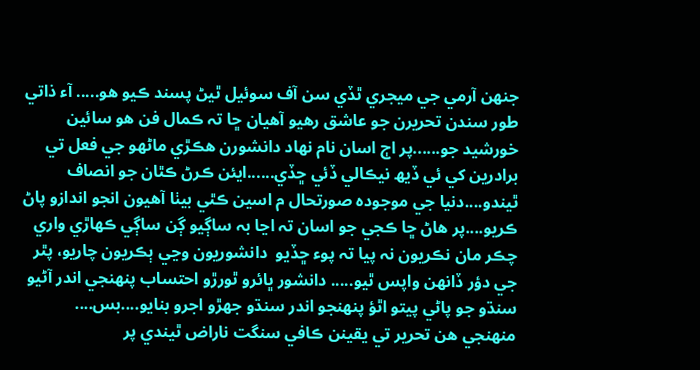جنھن آرمي جي ميجري ٿڏي سن آف سوئیل ٿيڻ پسند ڪيو ھو..... آء ذاتي طور سندن تحريرن جو عاشق رھيو آھيان ڇا تہ ڪمال فن ھو سائین خورشيد جو......پر اڄ اسان نام نھاد دانشورن ھڪڙي ماڻھو جي فعل تي برادرين کي ئي ڏيھ نيڪالي ڏئي ڇڏي......ايئن ڪرڻ ڪٿان جو انصاف ٿيندو....دنيا جي موجودہ صورتحال م اسين ڪٿي بيٺا آھيون انجو اندازو پاڻ ڪريو....پر ھاڻ ڇا ڪجي جو اسان تہ اڃا بہ ساڳيو ڳن ساڳي ڪھاڙي واري چڪر مان نڪريون نہ پيا تہ پوء ڇڏيو  دانشوريون وڃي ٻڪريون چاريو، پٿر جي دؤر ڏانھن واپس ٿيو..... دانشور ڀائرو ٿورڙو احتساب پنھنجي اندر آڻيو سنڌو جو پاڻي پيتو اٿؤ پنھنجو اندر سنڌو جھڙو اجرو بنايو....بس.... منھنجي ھن تحرير تي يقينن ڪافي سنگت ناراض ٿيندي پر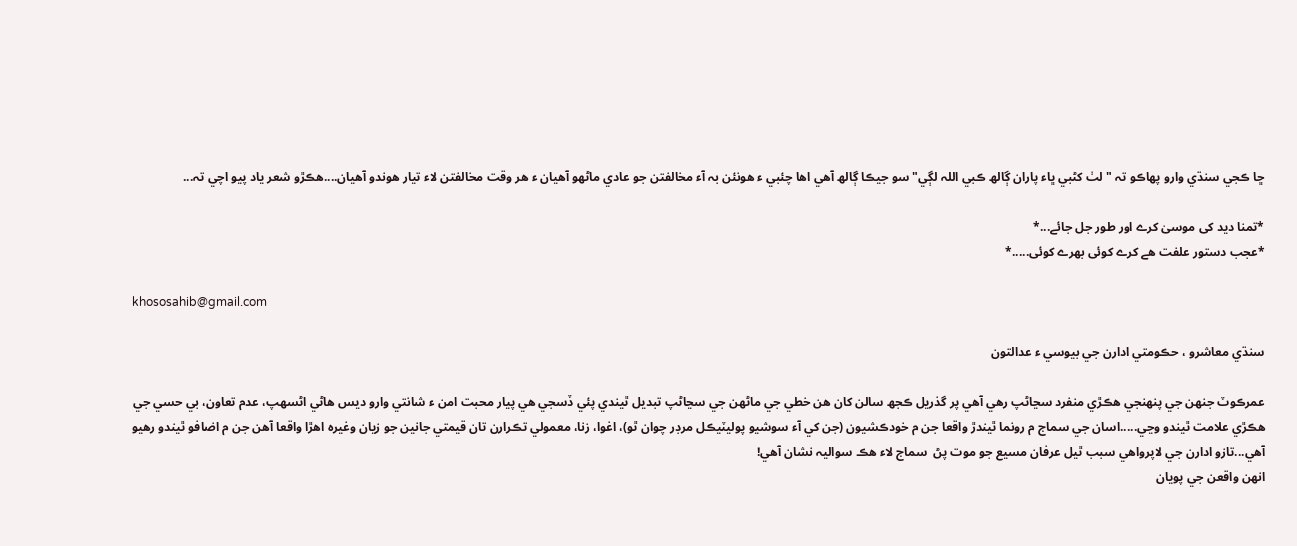ڇا ڪجي سنڌي وارو پھاڪو تہ "لٺ کڻبي ڀاء پاران ڳالھ ڪبي اللہ لڳي" سو جيڪا ڳالھ آھي اھا چئبي ء ھونئن بہ آء مخالفتن جو عادي ماڻھو آھيان ء ھر وقت مخالفتن لاء تيار ھوندو آھيان....ھڪڙو شعر ياد پيو اچي تہ...

*تمنا دید کی موسیٰ کرے اور طور جل جائے...*
*عجب دستور علفت ھے کرے کوئی بھرے کوئی.....*

khososahib@gmail.com

سنڌي معاشرو ، حڪومتي ادارن جي بيوسي ء عدالتون

عمرڪوٽ جنھن جي پنھنجي ھڪڙي منفرد سڃاڻپ رھي آھي پر گذريل ڪجھ سالن کان ھن خطي جي ماڻھن جي سڃاڻپ تبديل ٿيندي پئي ڏسجي ھي پيار محبت امن ء شانتي وارو ديس ھاڻي اڻسھپ، عدم تعاون، بي حسي جي ھڪڙي علامت ٿيندو وڃي.....اسان جي سماج م رونما ٿيندڙ واقعا جن م خودڪشيون (جن کي آء سوشيو پوليٽيڪل مرڊر چوان ٿو)، اغوا، زنا، معمولي تڪرارن تان قيمتي جانين جو زيان وغيرہ اھڙا واقعا آھن جن م اضافو ٿيندو رھيو آھي...تازو ادارن جي لاپرواھي سبب ٿيل عرفان مسيع جو موت پڻ  سماج لاء ھڪ سواليہ نشان آھي!
انھن واقعن جي پويان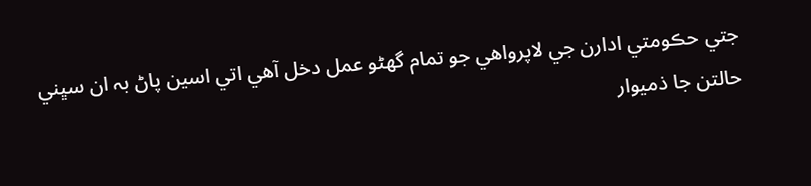جتي حڪومتي ادارن جي لاپرواھي جو تمام گھڻو عمل دخل آھي اتي اسين پاڻ بہ ان سڀني حالتن جا ذميوار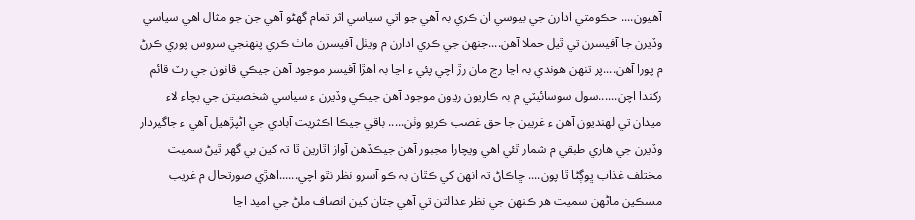آھيون.... حڪومتي ادارن جي بيوسي ان ڪري بہ آھي جو اتي سياسي اثر تمام گھڻو آھي جن جو مثال اھي سياسي وڏيرن جا آفيسرن تي ٿيل حملا آھن....جنھن جي ڪري ادارن م ويٺل آفيسرن ماٺ ڪري پنھنجي سروس پوري ڪرڻ م پورا آھن....پر تنھن ھوندي بہ اڃا رڃ مان رڙ اچي پئي ء اڃا بہ اھڙا آفيسر موجود آھن جيڪي قانون جي رٽ قائم رکندا اچن......سول سوسائیٽي م بہ ڪاريون رڍون موجود آھن جيڪي وڏيرن ء سياسي شخصيتن جي بچاء لاء ميدان تي لھنديون آھن ء غريبن جا حق غصب ڪريو وٺن..... باقي جيڪا اڪثريت آبادي جي اڻپڙھيل آھي ء جاگيردار وڏيرن جي ھاري طبقي م شمار ٿئي اھي ويچارا مجبور آھن جيڪڏھن آواز اٿارين ٿا تہ کين بي گھر ٿيڻ سميت مختلف غذاب ڀوڳڻا ٿا پون.... ڇاڪاڻ تہ انھن کي ڪٿان بہ ڪو آسرو نظر نٿو اچي......اھڙي صورتحال م غريب مسڪين ماڻھن سميت ھر ڪنھن جي نظر عدالتن تي آھي جتان کين انصاف ملڻ جي اميد اڃا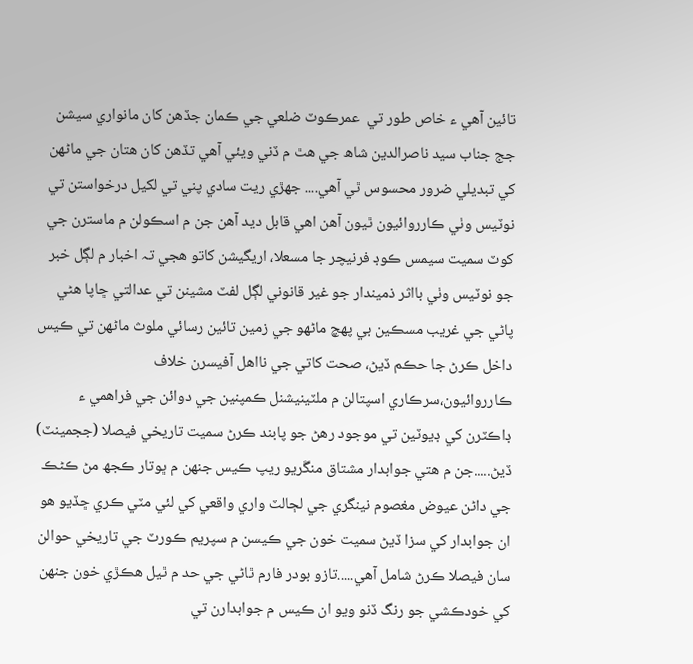تائین آھي ء خاص طور تي  عمرڪوٽ ضلعي جي ڪمان جڏھن کان مانواري سيشن جج جناب سيد ناصرالدين شاھ جي ھٿ م ڏني ويئي آھي تڏھن کان ھتان جي ماڻھن کي تبديلي ضرور محسوس ٿي آھي.... جھڙي ريت سادي پني تي لکيل درخواستن تي نوٽيس وٺي ڪارروائیون ٿيون آھن اھي قابل ديد آھن جن م اسڪولن م ماسترن جي کوٽ سميت سيمس ڪوڊ فرنيچر جا مسعلا، اريگيشن کاتو ھجي تہ اخبار م لڳل خبر جو نوٽيس وٺي بااثر ذميندار جو غير قانوني لڳل لفٽ مشينن تي عدالتي ڇاپا ھڻي پاڻي جي غريب مسڪين بي پھچ ماڻھو جي زمين تائین رسائي ملوث ماڻھن تي ڪيس داخل ڪرڻ جا حڪم ڏيڻ، صحت کاتي جي نااھل آفيسرن خلاف ڪارروائیون،سرڪاري اسپتالن م ملٽينيشنل ڪمپنين جي دوائن جي فراھمي ء ڊاڪٽرن کي ڊيوٽين تي موجود رھڻ جو پابند ڪرڻ سميت تاريخي فيصلا (ججمينٽ) ڏيڻ.....جن م ھتي جوابدار مشتاق منڱريو ريپ ڪيس جنھن م ڀوتار ڪجھ مڻ ڪڻڪ جي داڻن عيوض مغصوم نينگري جي لڄالٽ واري واقعي کي لئي مٽي ڪري ڇڏيو ھو ان جوابدار کي سزا ڏيڻ سميت خون جي ڪيسن م سپريم ڪورٽ جي تاريخي حوالن سان فيصلا ڪرڻ شامل آھي.....تازو بودر فارم ٿاڻي جي حد م ٿيل ھڪڙي خون جنھن کي خودڪشي جو رنگ ڏنو ويو ان ڪيس م جوابدارن تي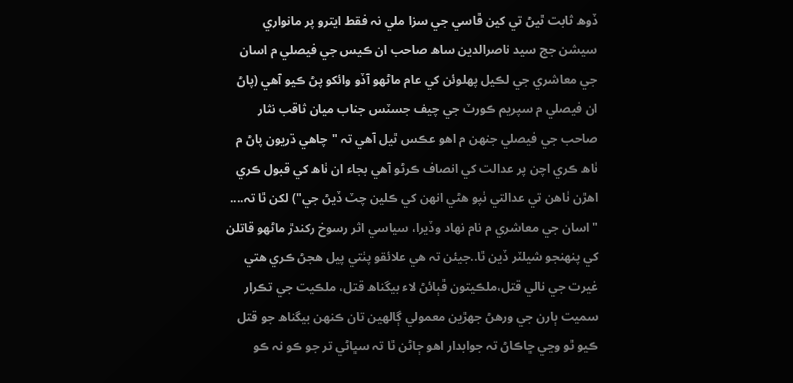ڏوھ ثابت ٿيڻ تي کين ڦاسي جي سزا ملي نہ فقط ايترو پر مانواري سيشن جج سيد ناصرالدين ساھ صاحب ان ڪيس جي فيصلي م اسان جي معاشري جي لڪيل پھلوئن کي عام ماڻھو آڏو وائکو پڻ ڪيو آھي (پاڻ ان فيصلي م سپريم ڪورٽ جي چيف جسٽس جناب ميان ثاقب نثار صاحب جي فيصلي جنھن م اھو عڪس ٿيل آھي تہ "چاھي ڌريون پاڻ م ٺاھ ڪري اچن پر عدالت کي انصاف ڪرڻو آھي بجاء ان ٺاھ کي قبول ڪري اھڙن ٺاھن تي عدالتي ٺپو ھڻي انھن کي ڪلين چٽ ڏيڻ جي") لکن ٿا تہ....
"اسان جي معاشري م نام نھاد وڏيرا، سياسي اثر رسوخ رکندڙ ماڻھو قاتلن کي پنھنجو شيلٽر ڏين ٿا..جيئن تہ ھي علائقو پٺتي پيل ھجڻ ڪري ھتي غيرت جي نالي قتل،ملڪيتون ڦٻائڻ لاء بيگناھ قتل، ملڪيت جي تڪرار سميت ٻارن جي ورھڻ جھڙين معمولي ڳالھين تان ڪنھن بيگناھ جو قتل ڪيو ٿو وڃي ڇاڪاڻ تہ جوابدار اھو ڄاڻن ٿا تہ سڀاڻي تر جو ڪو نہ ڪو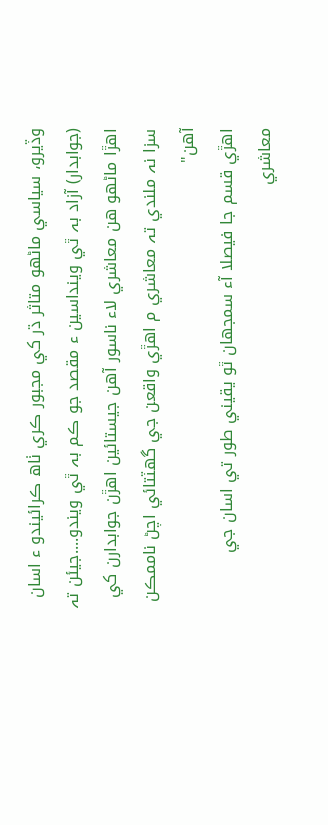وڏيرو، سياسي ماڻھو متاثر ڌر کي مجبور ڪري ٺاھ ڪرائیندو ء اسان (جوابدار) آزاد بہ ٿي وينداسين ء مقصد جو ڪم بہ ٿي ويندو....جيئن تہ اھڙا ماڻھو ھن معاشري لاء ناسور آھن جيستائین اھڙن جوابدارن کي سزا نہ ملندي تہ معاشري م اھڙي واقعن جي گھٽتائي اچڻ ناممڪن آھن"
اھڙي قسم جا فيصلا آء سمجھان ٿو يقيني طور تي اسان جي معاشري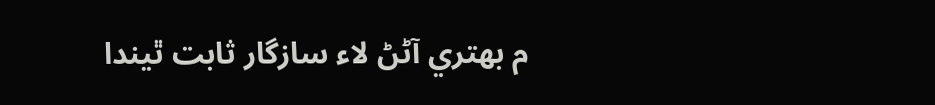م بھتري آڻڻ لاء سازگار ثابت ٿيندا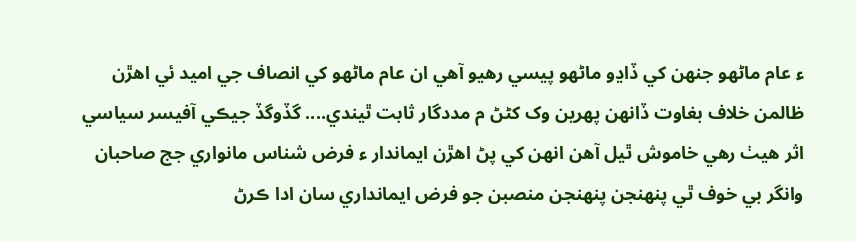ء عام ماڻھو جنھن کي ڏاڍو ماڻھو پيسي رھيو آھي ان عام ماڻھو کي انصاف جي اميد ئي اھڙن ظالمن خلاف بغاوت ڏانھن پھرين وک کڻڻ م مددگار ثابت ٿيندي.... گڏوگڏ جيڪي آفيسر سياسي اثر ھيٺ رھي خاموش ٿيل آھن انھن کي پڻ اھڙن ايماندار ء فرض شناس مانواري جج صاحبان وانگر بي خوف ٿي پنھنجن پنھنجن منصبن جو فرض ايمانداري سان ادا ڪرڻ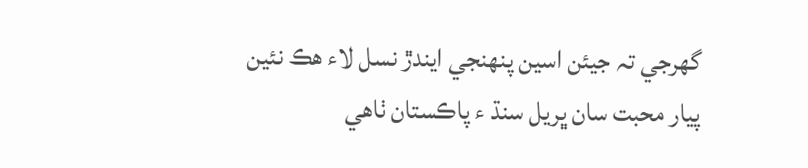گھرجي تہ جيئن اسين پنھنجي ايندڙ نسل لاء ھڪ نئین پيار محبت سان ڀريل سنڌ ء پاڪستان ٺاھي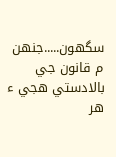سگھون.....جنھن م قانون جي بالادستي ھجي ء ھر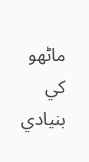ماڻھو کي بنيادي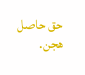حق حاصل ھجن.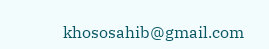khososahib@gmail.com